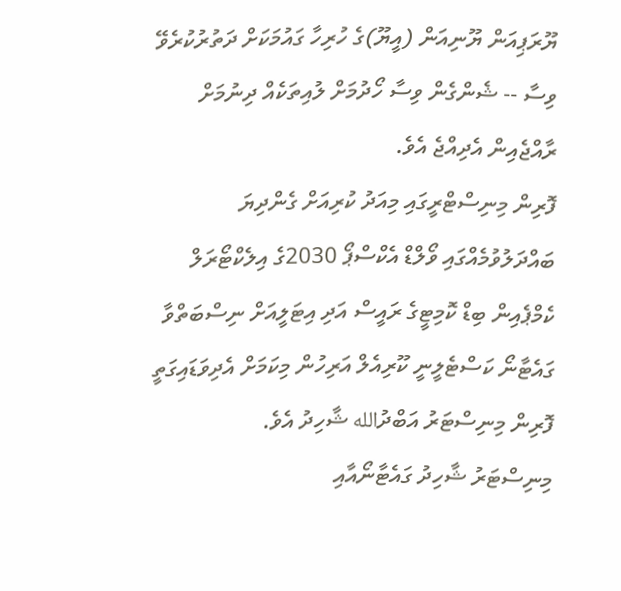ޔޫރަޕިއަން ޔޫނިއަން (އީޔޫ)ގެ ހުރިހާ ގައުމަކަށް ދަތުރުކުރެވޭ ވިސާ -- ޝެންގެން ވިސާ ހޯދުމަށް ލުއިތަކެއް ދިނުމަށް ރާއްޖެއިން އެދިއްޖެ އެވެ.
ފޮރިން މިނިސްޓްރީގައި މިއަދު ކުރިއަށް ގެންދިޔަ ބައްދަލުވުމެއްގައި ވޯލްޑް އެކްސްޕޯ 2030ގެ އިލެކްޓޯރަލް ކެމްޕެއިން ބިޑް ކޮމިޓީގެ ރައީސް އަދި އިޓަލީއަށް ނިސްބަތްވާ ގައެޓާނޯ ކަސްޓެލީނީ ކޫރިއެލް އަރިހުން މިކަމަށް އެދިވަޑައިގަތީ ފޮރިން މިނިސްޓަރު އަބްދުالله ޝާހިދު އެވެ.
މިނިސްޓަރު ޝާހިދު ގައެޓާނޯއާއި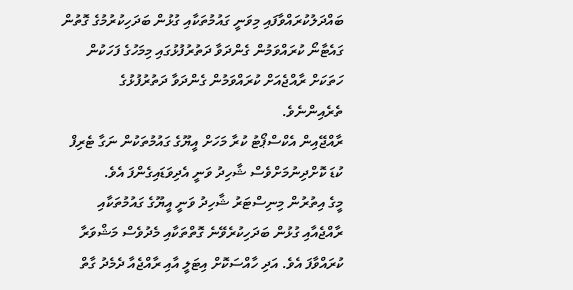ބައްދަލުކުރައްވާފައި މިވަނީ ގައުމުތަކާއި ގުޅުން ބަދަހިކުރުމުގެ ގޮތުން ގައެޓާނޯ ކުރައްވަމުން ގެންދަވާ ދަތުރުފުޅުގައި މިމަހުގެ ފަހަކުން ހަތަކަށް ރާއްޖެއަށް ކުރައްވަމުން ގެންދަވާ ދަތުރުފުޅުގެ ތެރެއިންނެވެ.
ރާއްޖޭއިން އެކްސްޕޯޓު ކުރާ މަހަށް އީޔޫގެ ގައުމުތަކުން ނަގާ ޓެރިފް ކުޑަ ކޮށްދިނުމަށްވެސް ޝާހިދު ވަނީ އެދިވަޑައިގެންފަ އެވެ.
މީގެ އިތުރުން މިނިސްޓަރު ޝާހިދު ވަނީ އީޔޫގެ ގައުމުތަކާއި ރާއްޖެއާއި ގުޅުން ބަދަހިކުރެވޭނެ ގޮތްތަކާއި މެދުވެސް މަޝްވަރާ ކުރައްވާފަ އެވެ. އަދި ހާއްސަކޮށް އިޓަލީ އާއި ރާއްޖެއާ ދެމެދު ގާތް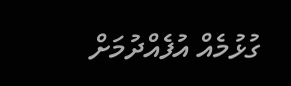ގުޅުމެއް އުފެއްދުމަށް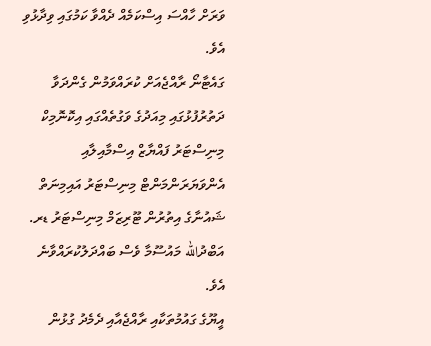ވަރަށް ހާއްސަ އިސްކަމެއް ދެއްވާ ކަމުގައި ވިދާޅުވި އެވެ.
ގައެޓާނޯ ރާއްޖެއަށް ކުރައްވަމުން ގެންދަވާ ދަތުރުފުޅުގައި މިއަދުގެ ވަގުތެއްގައި އިކޮނޮމިކް މިނިސްޓަރު ފައްޔާޒް އިސްމާއިލާއި އެންވަޔަރަންމަންޓް މިނިސްޓަރު އައިމިނަތް ޝައުނާގެ އިތުރުން ޓޫރިޒަމް މިނިސްޓަރު ޑރ. އަބްދުالله މައުސޫމާ ވެސް ބައްދަލުކުރައްވާނެ އެވެ.
އީޔޫގެ ގައުމުތަކާއި ރާއްޖެއާއި ދެމެދު ގުޅުން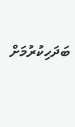ބަދަހިކުރުމަށް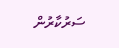ސަރުކާރުން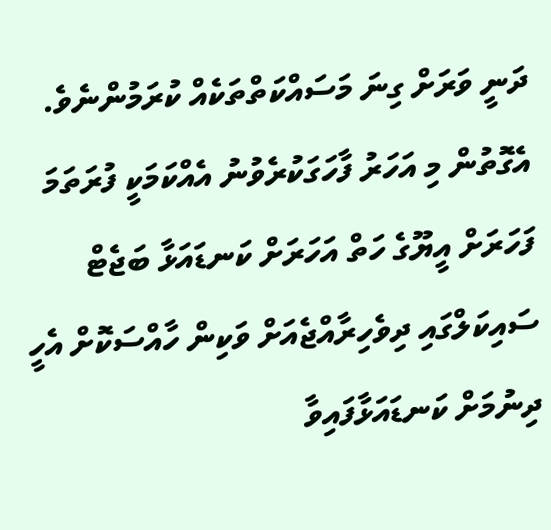ދަނީ ވަރަށް ގިނަ މަސައްކަތްތަކެއް ކުރަމުންނެވެ. އެގޮތުން މި އަހަރު ފާހަގަކުރެވުނު އެއްކަމަކީ ފުރަތަމަ ފަހަރަށް އީޔޫގެ ހަތް އަހަރަށް ކަނޑައަޅާ ބަޖެޓް ސައިކަލްގައި ދިވެހިރާއްޖެއަށް ވަކިން ހާއްސަކޮށް އެހީ ދިނުމަށް ކަނޑައަޅާފައިވާ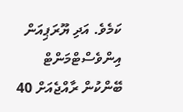ކަމެވެ. އަދި ޔޫރަޕިއަން އިންވެސްޓްމަންޓް ބޭންކުން ރާއްޖެއަށް 40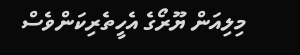މިލިއަން ޔޫރޯގެ އެހީތެރިކަންވެސް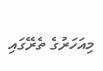މިއަހަރުގެ ތެރޭގައި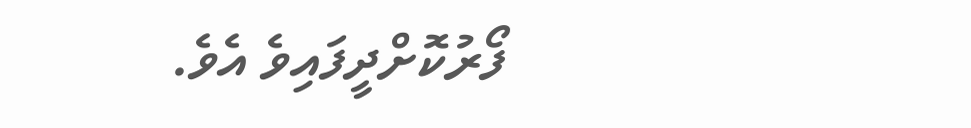ފޯރުކޮށްދީފައިވެ އެވެ.